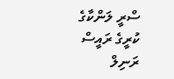ސްރީ ލަންކާގެ ކުރީގެ ރައީސް ރަނިލް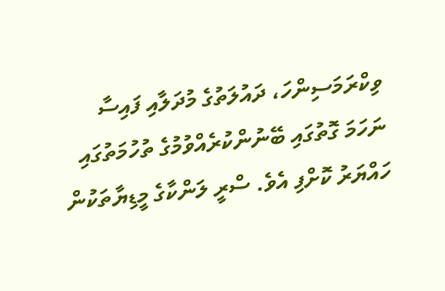ވިކްރަމަސިންހަ، ދައުލަތުގެ މުދަލާއި ފައިސާ ނަހަމަ ގޮތުގައި ބޭނުންކުރެއްވުމުގެ ތުހުމަތުގައި ހައްޔަރު ކޮށްފި އެވެ. ސްރީ ލަންކާގެ މީޑިޔާތަކުން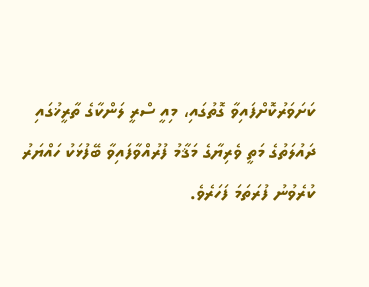ކަށަވަރުކޮށްފައިވާ ގޮތުގައި، މިއީ ސްރީ ލަންކާގެ ތާރީޚުގައި ދައުލަތުގެ މަތީ ވެރިޔާގެ މަޤާމު ފުރުއްވާފައިވާ ބޭފުޅަކު ހައްޔަރު ކުރެވުނު ފުރަތަމަ ފަހަރެވެ.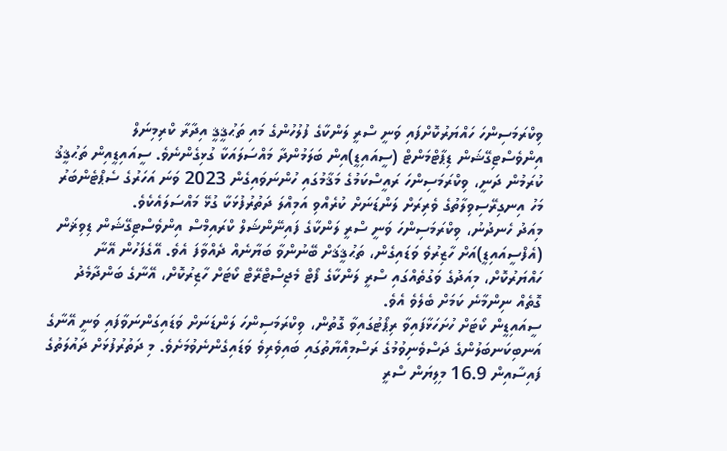ވިކްރަމަސިންހަ ހައްޔަރުކޮށްފައި ވަނީ ސްރީ ލަންކާގެ ފުލުހުންގެ މައި ތަޙުޤީޤީ އިދާރާ ކްރިމިނަލް އިންވެސްޓިގޭޝަން ޑިޕާޓްމަންޓް (ސީއައިޑީ)އިން ބަލަމުންދާ މައްސަލައަކާ ގުޅިގެންނެވެ. ސީއައިޑީއިން ތަޙުޤީޤު ކުރަމުން ދަނީ، ވިކްރަމަސިންހަ ރައީސްކަމުގެ މަޤާމުގައި ހުންނަވައިގެން 2023 ވަނަ އަހަރުގެ ސެޕްޓެންބަރު މަހު އިނގިރޭސިވިލާތުގެ ވެރިރަށް ލަންޑަނަށް ކުރެއްވި އަމިއްލަ ދަތުރުފުޅަކާ ގުޅޭ މައްސަލައެކެވެ.
މިއަދު ހެނދުނު، ވިކްރަމަސިންހަ ވަނީ ސްރީ ލަންކާގެ ފައިނޭންޝަލް ކްރައިމްސް އިންވެސްޓިގޭޝަން ޑިވިޜަން (އެފްސީއައިޑީ)އަށް ހާޒިރުވެ ވަޑައިގެން، ތަޙުޤީޤަށް ބޭނުންވާ ބަޔާނެއް ދެއްވާފަ އެވެ. އޭގެފަހުން އޭނާ ހައްޔަރުކޮށް، މިއަދުގެ ވަގުތެއްގައި ސްރީ ލަންކާގެ ފޯޓް މެޖިސްޓްރޭޓް ކޯޓަށް ހާޒިރުކޮށް، އޭނާގެ ބަންދާމެދު ގޮތެއް ނިންމާނެ ކަމަށް ބެލެވެ އެވެ.
ސީއައިޑީން ކޯޓަށް ހުށަހަޅާފައިވާ ރިޕޯޓުގައިވާ ގޮތުން، ވިކްރަމަސިންހަ ލަންޑަނަށް ވަޑައިގަންނަވާފައި ވަނީ އޭނާގެ އަނބިކަނބަލުންގެ ދަސްވެނިވުމުގެ ރަސްމިއްޔާތުގައި ބައިވެރިވެ ވަޑައިގެންނެވުމަށެވެ. މި ދަތުރުފުޅަށް ދައުލަތުގެ ފައިސާއިން 16.9 މިލިޔަން ސްރީ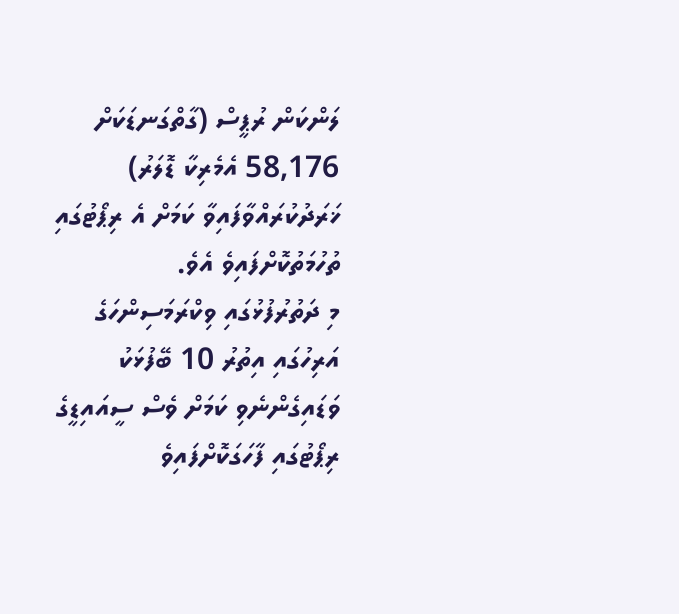ލަންކަން ރުޕީސް (ގާތްގަނޑަކަށް 58,176 އެމެރިކާ ޑޮލަރު) ޚަރަދުކުރައްވާފައިވާ ކަމަށް އެ ރިޕޯޓުގައި ތުހުމަތުކޮށްފައިވެ އެވެ.
މި ދަތުރުފުޅުގައި ވިކްރަމަސިންހަގެ އަރިހުގައި އިތުރު 10 ބޭފުޅަކު ވަޑައިގެންނެވި ކަމަށް ވެސް ސީއައިޑީގެ ރިޕޯޓުގައި ފާހަގަކޮށްފައިވެ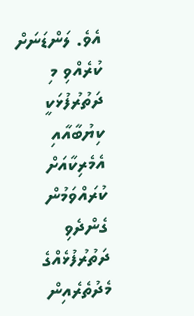އެވެ. ލަންޑަނަށް ކުރެއްވި މި ދަތުރުފުޅަކީ ކިޔުބާއާއި އެމެރިކާއަށް ކުރައްވަމުން ގެންދެވި ދަތުރުފުޅެއްގެ މެދުތެރެއިން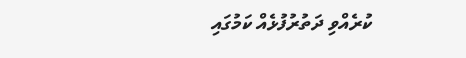ކުރެއްވި ދަތުރުފުޅެއް ކަމުގައި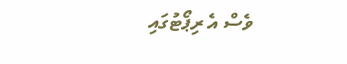ވެސް އެ ރިޕޯޓުގައި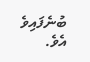ބުނެފައިވެ އެވެ.